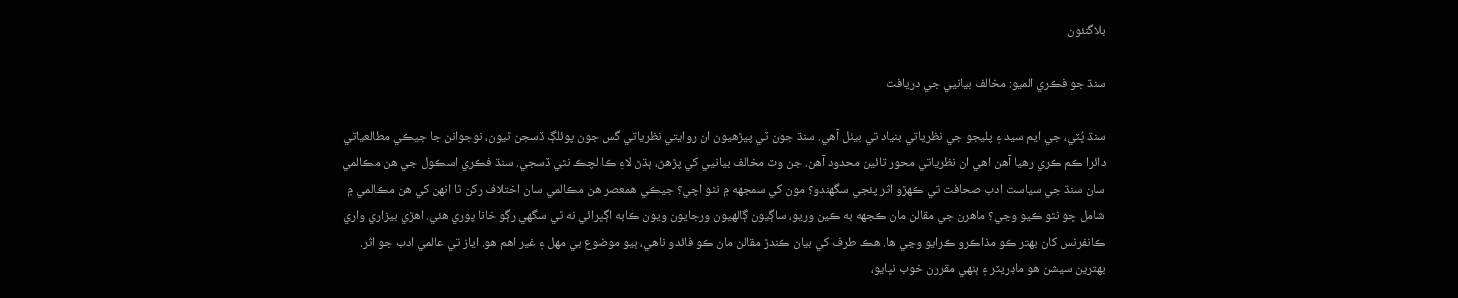بلاگنئون

سنڌ جو فڪري الميو: مخالف بيانيي جي دريافت

سنڌ ڀُٽي، جي ايم سيد ۽ پليجو جي نظرياتي بنياد تي بيٺل آهي. سنڌ جون ٽي پيڙهيون ان روايتي نظرياتي گس جون پوئلڳ ڏسجن ٿيون، نوجوانن جا جيڪي مطالعياتي دائرا ڪم ڪري رهيا آهن اھي ان نظرياتي محور تائين محدود آهن. جن وٽ مخالف بيانيي کي پڙھڻ، ٻڌڻ لاءِ ڪا لچڪ نٿي ڏسجي. سنڌ فڪري اسڪول جي ھن مڪالمي سان سنڌ جي سياست ادب صحافت تي ڪھڙو اثر پئجي سگھندو؟ مون کي سمجھه ۾ نٿو اچي؟ جيڪي ھمعصر ھن مڪالمي سان اختلاف رکن ٿا انھن کي ھن مڪالمي ۾ شامل ڇو نٿو ڪيو وڃي؟ ماهرن جي مقالن مان ڪجھه به ڪين وريو، ساڳيون ڳالهيون ورجايون ويون ڪابه اڳڀرائي نه ٿي سگهي رڳو خانا پوري هئي. اھڙي بيزاري واري ڪانفرنس کان بهتر ڪو مذاڪرو ڪرايو وڃي ها. هڪ طرف کي بيان ڪندڙ مقالن مان ڪو فائدو ناهي، ٻيو موضوع بي مهل ۽ غير اهم هو. اياز تي عالمي ادب جو اثر. بهترين سيشن هو ماڊريٽر ۽ ٻنھي مقررن خوب نڀايو،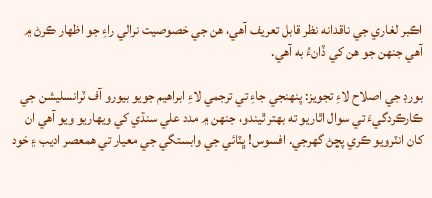اڪبر لغاري جي ناقدانه نظر قابل تعريف آهي، هن جي خصوصيت نرالي راءِ جو اظهار ڪرڻ ۾ آهي جنهن جو هن کي ڏانءُ به آهي.

بورڊ جي اصلاح لاءِ تجويز: پنهنجي جاءِ تي ترجمي لاءِ ابراهيم جويو بيورو آف ٽرانسليشن جي ڪارڪردگيءَ تي سوال اٿاريو ته بهتر ٿيندو، جنهن ۾ مدد علي سنڌي کي ويهاريو ويو آهي ان کان انٽرويو ڪري پڇڻ گهرجي. افسوس! ڀٽائي جي وابستگي جي معيار تي ھمعصر اديب ۽ خود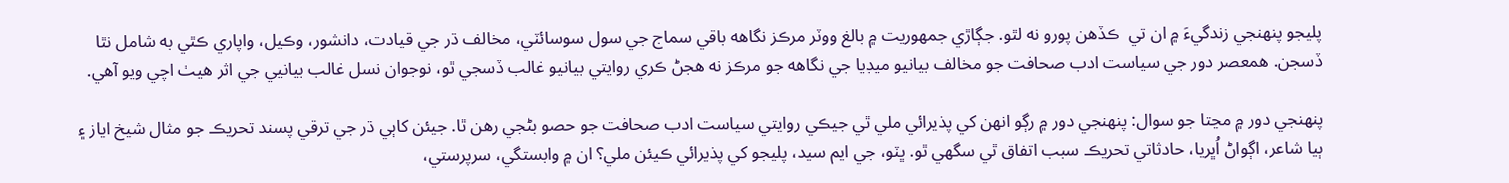پليجو پنھنجي زندگيءَ ۾ ان تي  ڪڏهن پورو نه لٿو. جڳاڙي جمھوريت ۾ بالغ ووٽر مرڪز نگاھه باقي سماج جي سول سوسائٽي، مخالف ڌر جي قيادت، دانشور، وڪيل، واپاري ڪٿي به شامل نٿا ڏسجن. ھمعصر دور جي سياست ادب صحافت جو مخالف بيانيو ميڊيا جي نگاھه جو مرڪز نه ھجڻ ڪري روايتي بيانيو غالب ڏسجي ٿو، نوجوان نسل غالب بيانيي جي اثر ھيٺ اچي ويو آهي.

پنھنجي دور ۾ مڃتا جو سوال: پنھنجي دور ۾ رڳو انھن کي پذيرائي ملي ٿي جيڪي روايتي سياست ادب صحافت جو حصو بڻجي رھن ٿا. جيئن کاٻي ڌر جي ترقي پسند تحريڪ جو مثال شيخ اياز ۽ ٻيا شاعر، اڳواڻ اُڀريا، حادثاتي تحريڪ سبب اتفاق ٿي سگهي ٿو. ڀٽو، جي ايم سيد، پليجو کي پذيرائي ڪيئن ملي؟ ان ۾ وابستگي، سرپرستي،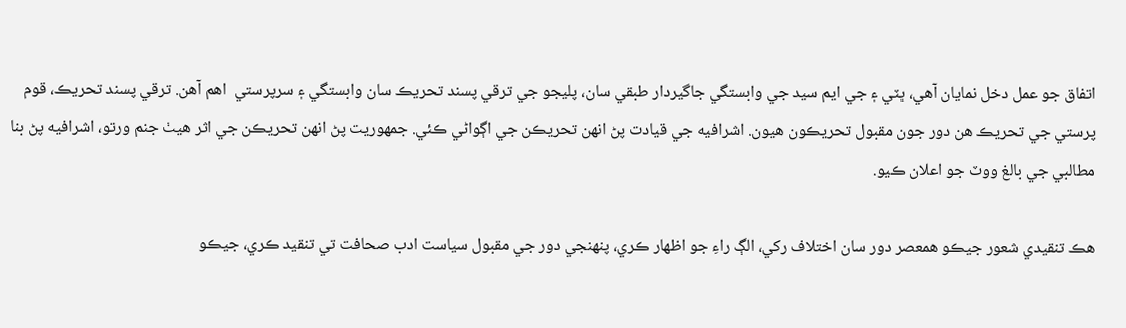اتفاق جو عمل دخل نمايان آهي، ڀٽي ۽ جي ايم سيد جي وابستگي جاگيردار طبقي سان، پليجو جي ترقي پسند تحريڪ سان وابستگي ۽ سرپرستي  اھم آھن. ترقي پسند تحريڪ، قوم پرستي جي تحريڪ ھن دور جون مقبول تحريڪون ھيون. اشرافيه جي قيادت پڻ انھن تحريڪن جي اڳواڻي ڪئي. جمھوريت پڻ انھن تحريڪن جي اثر هيٺ جنم ورتو، اشرافيه پڻ بنا مطالبي جي بالغ ووٽ جو اعلان ڪيو.

ھڪ تنقيدي شعور جيڪو ھمعصر دور سان اختلاف رکي، الڳ راءِ جو اظهار ڪري، پنھنجي دور جي مقبول سياست ادب صحافت تي تنقيد ڪري، جيڪو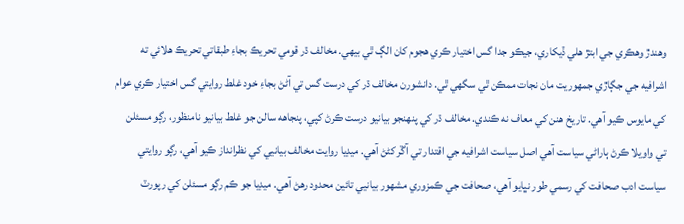وھندڙ وھڪري جي ابتڙ ھلي ڏيکاري، جيڪو جدا گس اختيار ڪري ھجوم کان الڳ ٿي بيھي. مخالف ڌر قومي تحريڪ بجاءِ طبقاتي تحريڪ ھلائي ته اشرافيه جي جڳاڙي جمھوريت مان نجات ممڪن ٿي سگهي ٿي. دانشورن مخالف ڌر کي درست گس تي آڻڻ بجاءِ خود غلط روايتي گس اختيار ڪري عوام کي مايوس ڪيو آهي. تاريخ ھنن کي معاف نه ڪندي. مخالف ڌر کي پنھنجو بيانيو درست ڪرڻ کپي، پنجاھه سالن جو غلط بيانيو نامنظور، رڳو مسئلن تي واويلا ڪرڻ ٻاراڻي سياست آهي اصل سياست اشرافيه جي اقتدار تي آڱر کڻڻ آهي. ميڊيا روايت مخالف بيانيي کي نظرانداز ڪيو آهي، رڳو روايتي سياست ادب صحافت کي رسمي طور نڀايو آهي، صحافت جي ڪمزوري مشھور بيانيي تائين محدود رھڻ آهي. ميڊيا جو ڪم رڳو مسئلن کي رپورٽ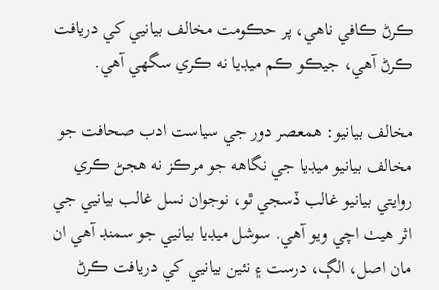ڪرڻ ڪافي ناهي، پر حڪومت مخالف بيانيي کي دريافت ڪرڻ آهي، جيڪو ڪم ميڊيا نه ڪري سگهي آهي.

مخالف بيانيو: ھمعصر دور جي سياست ادب صحافت جو مخالف بيانيو ميڊيا جي نگاھه جو مرڪز نه ھجڻ ڪري روايتي بيانيو غالب ڏسجي ٿو، نوجوان نسل غالب بيانيي جي اثر ھيٺ اچي ويو آهي. سوشل ميڊيا بيانيي جو سمنڊ آهي ان مان اصل، الڳ، درست ۽ نئين بيانيي کي دريافت ڪرڻ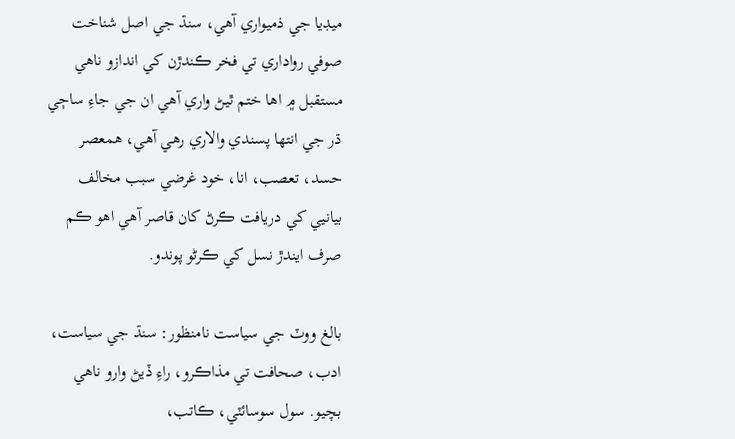ميڊيا جي ذميواري آهي، سنڌ جي اصل شناخت صوفي رواداري تي فخر ڪندڙن کي اندازو ناهي مستقبل ۾ اھا ختم ٿيڻ واري آهي ان جي جاءِ ساڄي ڌر جي انتھا پسندي والاري رھي آھي، ھمعصر حسد، تعصب، انا، خود غرضي سبب مخالف بيانيي کي دريافت ڪرڻ کان قاصر آهي اھو ڪم صرف ايندڙ نسل کي ڪرڻو پوندو.

بالغ ووٽ جي سياست نامنظور: سنڌ جي سياست، ادب، صحافت تي مذاڪرو، راءِ ڏيڻ وارو ناهي بچيو. سول سوسائٽي، ڪاتب،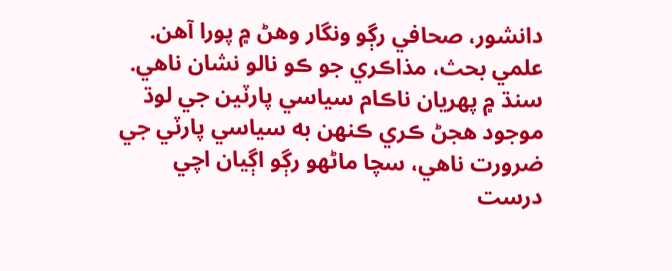دانشور، صحافي رڳو ونگار وهڻ ۾ پورا آهن. علمي بحث، مذاڪري جو ڪو نالو نشان ناهي. سنڌ ۾ پهريان ناڪام سياسي پارٽين جي لوڌ موجود هجڻ ڪري ڪنھن به سياسي پارٽي جي ضرورت ناھي، سچا ماڻهو رڳو اڳيان اچي درست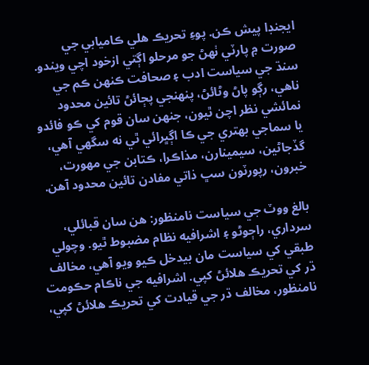ايجنڊا پيش ڪن. پوءِ تحريڪ هلي ڪاميابي جي صورت ۾ پارٽي ٺهڻ جو مرحلو اڳتي ازخود اچي ويندو. سنڌ جي سياست ادب ۽ صحافت ڪنهن ڪم جي ناهي، رڳو پاڻ وڻائڻ، پنهنجي پڄائڻ تائين محدود نمائشي نظر اچن ٿيون، جنهن سان قوم کي ڪو فائدو يا سماجي بهتري جي ڪا اڳڀرائي ٿي نه سگهي آهي، گڏجاڻين، سيمينارن، مذاڪرا، ڪتابن جي مهورت، خبرون، رپورٽون سڀ ذاتي مفادن تائين محدود آهن.

بالغ ووٽ جي سياست نامنظور: هن سان قبائلي، سرداري، راڄوڻو ۽ اشرافيه نظام مضبوط ٿيو. وچولي طبقي کي سياست مان بيدخل ڪيو ويو آهي، مخالف ڌر کي تحريڪ هلائڻ کپي. اشرافيه جي ناڪام حڪومت نامنظور، مخالف ڌر جي قيادت کي تحريڪ هلائڻ کپي،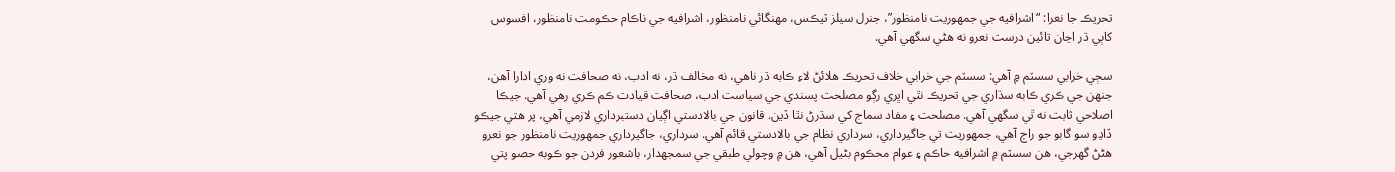تحريڪ جا نعرا: “اشرافيه جي جمهوريت نامنظور”، جنرل سيلز ٽيڪس، مهنگائي نامنظور، اشرافيه جي ناڪام حڪومت نامنظور، افسوس کاٻي ڌر اڃان تائين درست نعرو نه هڻي سگهي آهي.

سڄي خرابي سسٽم ۾ آهي: سسٽم جي خرابي خلاف تحريڪ هلائڻ لاءِ ڪابه ڌر ناهي، نه مخالف ڌر، نه ادب، نه صحافت نه وري ادارا آهن، جنهن جي ڪري ڪابه سڌاري جي تحريڪ نٿي اڀري رڳو مصلحت پسندي جي سياست ادب، صحافت قيادت ڪم ڪري رهي آهي. جيڪا اصلاحي ثابت نه ٿي سگهي آهي. مصلحت ۽ مفاد سماج کي سڌرڻ نٿا ڏين. قانون جي بالادستي اڳيان دستبرداري لازمي آهي، پر هتي جيڪو ڏاڍو سو گابو جو راڄ آهي، جمهوريت تي جاگيرداري، سرداري نظام جي بالادستي قائم آهي. سرداري، جاگيرداري جمهوريت نامنظور جو نعرو هڻڻ گهرجي، هن سسٽم ۾ اشرافيه حاڪم ۽ عوام محڪوم بڻيل آهي، هن ۾ وچولي طبقي جي سمجھدار، باشعور فردن جو ڪوبه حصو پتي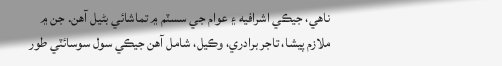ناهي، جيڪي اشرافيه ۽ عوام جي سسٽم ۾ تماشائي بڻيل آهن. جن ۾ ملازم پيشا، تاجر برادري، وڪيل، شامل آهن جيڪي سول سوسائٽي طور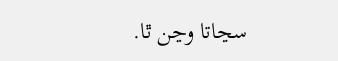سڃاتا وڃن ٿا.